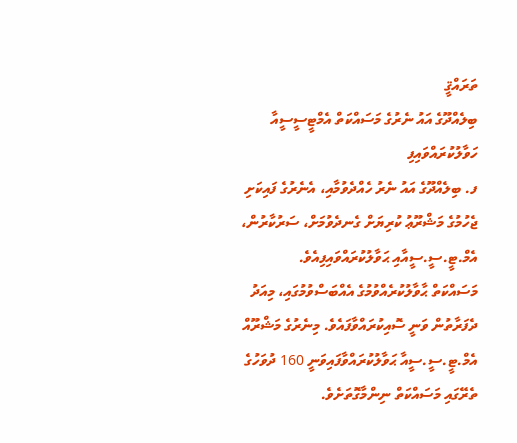ތަރައްޤީ
ބިލެއްދޫގެ އައު ނެރުގެ މަސައްކަތް އެމްޓީސީސީއާ ހަވާލުކުރައްވައިފި
ފ. ބިލެއްދޫގެ އައު ނެރު ހެއްދެވުމާއި، އެނެރުގެ ފައިކަށި ޖެހުމުގެ މަޝްރޫޢު ކުރިޔަށް ގެނދެވުމަށް، ސަރުކާރުން، އެމް.ޓީ.ސީ.ސީއާއި ޙަވާލުކުރައްވައިފިއެވެ.
މަސައްކަތް ޙާވާލުކުރެއްވުމުގެ އެއްބަސްވުމުގައި، މިއަދު ދެފަރާތުން ވަނީ ސޮއިކުރައްވާފައެވެ. މިނެރުގެ މަޝްރޫއް އެމް.ޓީ.ސީ.ސީއާ ޙަވާލުކުރައްވާފައިވަނީ 160 ދުވަހުގެ ތެރޭގައި މަސައްކަތް ނިންމާގޮތަށެވެ.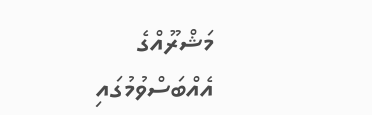މަޝްރޫއްގެ އެއްބަސްވުމުގައި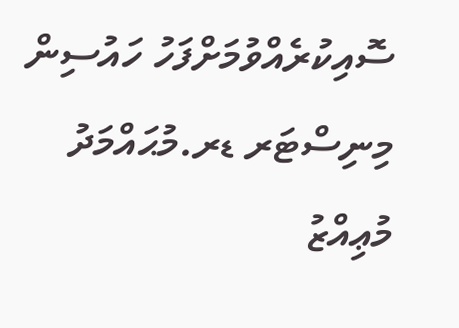ސޮއިކުރެއްވުމަށްފަހު ހައުސިން މިނިސްޓަރ ޑރ.މުޙައްމަދު މުޢިއްޒު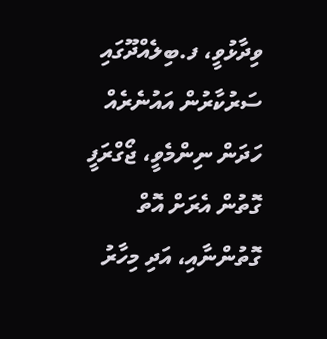ވިދާޅުވީ، ފ.ބިލެއްދޫގައި ސަރުކާރުން އައުނެރެއް ހަދަން ނިންމެވީ، ޖޯގްރަފީ ގޮތުން އެރަށް އޮތް ގޮތުންނާއި، އަދި މިހާރު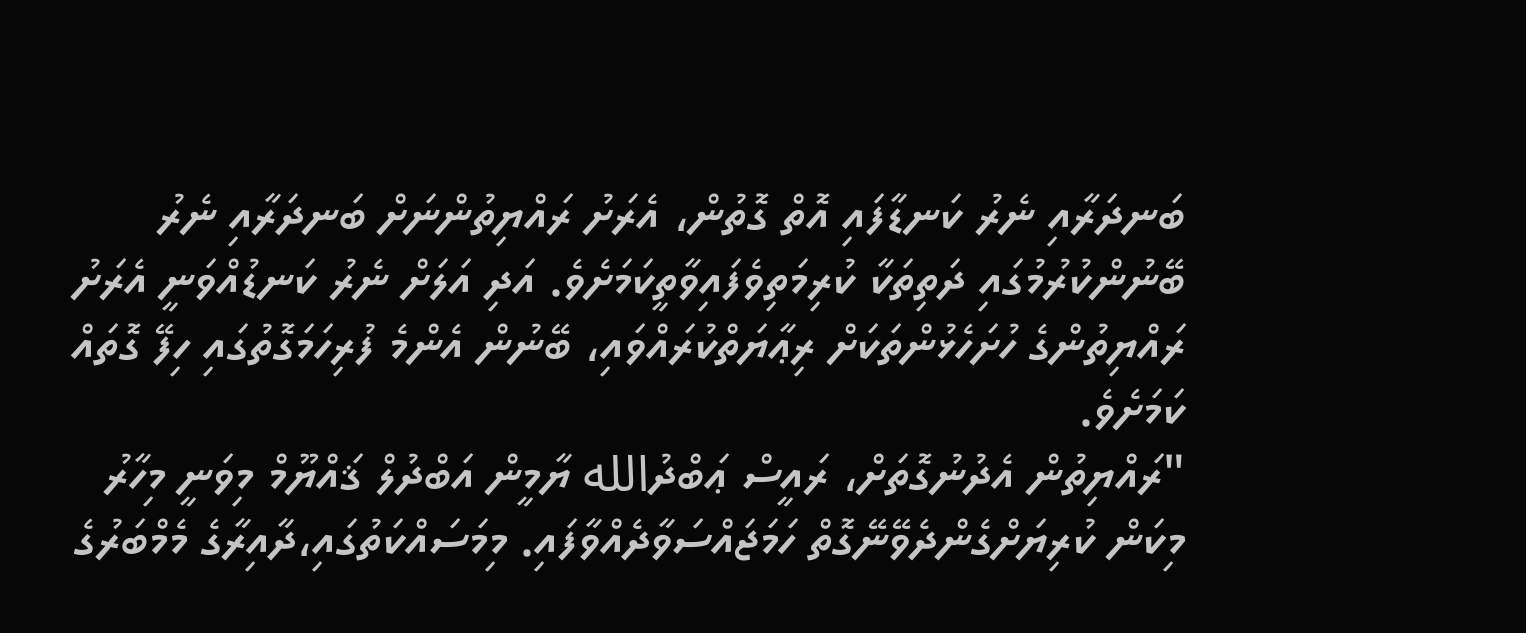ބަނދަރާއި ނެރު ކަނޑާފައި އޮތް ގޮތުން، އެރަށު ރައްޔިތުންނަށް ބަނދަރާއި ނެރު ބޭނުންކުރުމުގައި ދަތިތަކާ ކުރިމަތިވެފައިވާތީކަމަށެވެ. އަދި އަލަށް ނެރު ކަނޑުއްވަނީ އެރަށު ރައްޔިތުންގެ ހުށަހެޅުންތަކަށް ރިޢާޔަތްކުރައްވައި، ބޭނުން އެންމެ ފުރިހަމަގޮތުގައި ހިފޭ ގޮތައް ކަމަށެވެ.
"ރައްޔިތުން އެދުނުގޮތަށް، ރައީސް ޢަބްދުالله ޔާމީން އަބްދުލް ޤައްޔޫމް މިވަނީ މިހާރު މިކަން ކުރިޔަށްގެންދެވޭނޭގޮތް ހަމަޖައްސަވާދެއްވާފައި. މިމަސައްކަތުގައި،ދާއިރާގެ މެމްބަރުގެ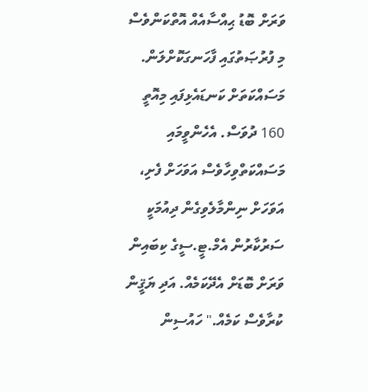ވަރަށް ބޮޑު ޙިއްސާއެއް އޮތްކަންވެސް މި ފުރުޞަތުގައި ފާހަނގަކޮށްލަން. މަސައްކަތަށް ކަނޑައެޅިފައި މިއޮތީ 160 ދުވަސް. އެހެންވީމައި މަސައްކަތްވިހާވެސް އަވަހަށް ފެށި، އަވަހަށް ނިންމާލެވިގެން ދިއުމަކީ ސަރުކާރުން އެމް.ޓީ.ސީގެ ކިބައިން ވަރަށް ބޮޑަށް އެދޭކަމެއް. އަދި ޔަޤީން ކުރާވެސް ކަމެއް." ހައުސިން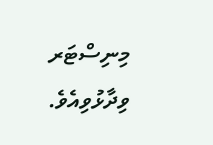މިނިސްޓަރ ވިދާޅުވިއެވެ.